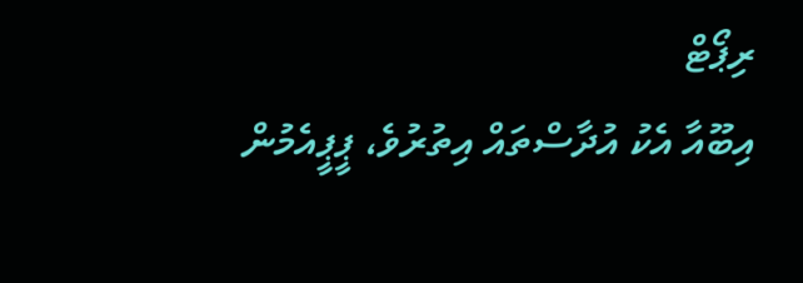ރިޕޯޓް
އިބޫއާ އެކު އުދާސްތައް އިތުރުވެ، ޕީޕީއެމުން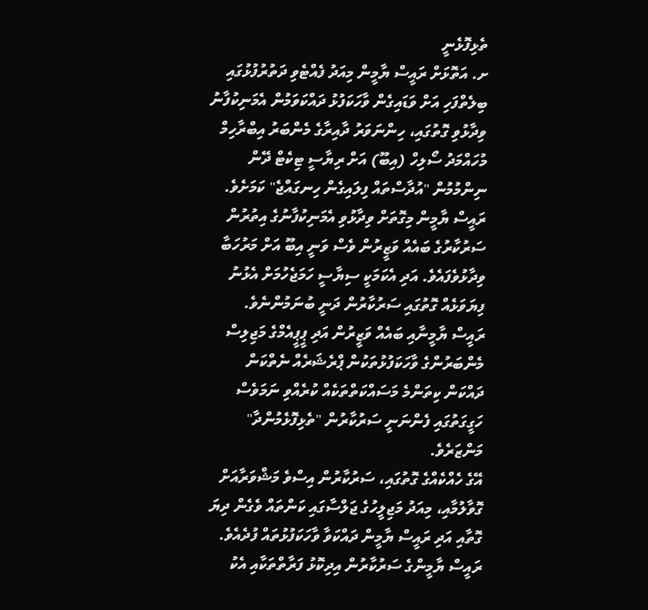ތެޅިފޮޅެނީ
ށ. އަތޮޅަށް ރައީސް ޔާމީން މިއަދު ފެއްޓެވި ދަތުރުފުޅުގައި ބިލެތްފަހި އަށް ވަޑައިގެން ވާހަކަފުޅު ދައްކަވަމުން އެމަނިކުފާނު ވިދާޅުވި ގޮތުގައި، ހިންނަވަރު ދާއިރާގެ މެންބަރު އިބްރާހިމް މުހައްމަދު ސޯލިހް (އިބޫ) އަށް ރިޔާސީ ޓިކެޓް ދޭން ނިންމުމުން "އުދާސްތައް ފިލައިގެން ހިނގައްޖެ" ކަމަށެވެ.
ރައީސް ޔާމީން މިގޮތަށް ވިދާޅުވި އެމަނިކުފާނުގެ އިތުރުން ސަރުކާރުގެ ބައެއް ވަޒީރުން ވެސް ވަނީ އިބޫ އަށް މަރުހަބާ ވިދާޅުވެފައެވެ. އަދި އެކަމަކީ ސިޔާސީ ހަމަޖެހުމަށް އެޅުނު ފިޔަވަޅެއް ގޮތުގައި ސަރުކާރުން ދަނީ ބުނަމުންނެވެ.
ރައީސް ޔާމީނާއި ބައެއް ވަޒީރުން އަދި ޕީޕީއެމްގެ މަޖިލިސް މެންބަރުންގެ ވާހަކަފުޅުތަކުން ޕްރެޝަރެއް ނެތްކަން ދައްކަން ކިތަންމެ މަސައްކަތްތަކެއް ކުރެއްވި ނަމަވެސް ހަގީގަތުގައި ފެންނަނީ ސަރުކާރުން "ތެޅިފޮޅެމުންދާ" މަންޒަރެވެ.
އޭގެ ހެއްކެއްގެ ގޮތުގައި، ސަރުކާރުން އިސްވެ މަޝްވަރާއަށް ގޮވާލުމާއި، މިއަދު މަޖިލީހުގެ ޖަލްސާގައި ކަންތައް ވެގެން ދިޔަ ގޮތާއި އަދި ރައީސް ޔާމީން ދައްކަވާ ވާހަކަފުޅުތައް ފުދެއެވެ.
ރައީސް ޔާމީންގެ ސަރުކާރުން އިދިކޮޅު ފަރާތްތަކާއި އެކު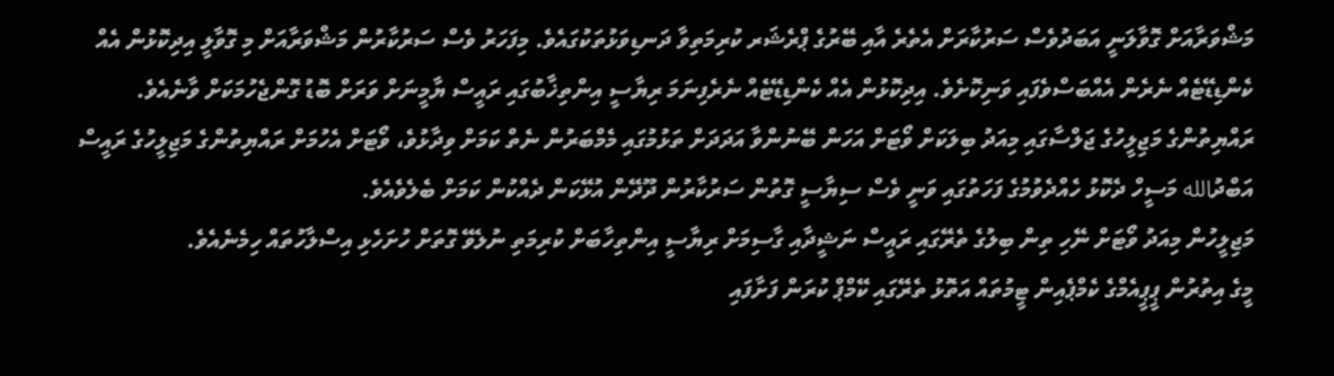މަޝްވަރާއަށް ގޮވާލަނީ އަބަދުވެސް ސަރުކާރަށް އެތެރެ އާއި ބޭރުގެ ޕްރެޝަރ ކުރިމަތިވާ ދަނޑިވަޅުތަކުގައެވެ. މިފަހަރު ވެސް ސަރުކާރުން މަޝްވަރާއަށް މި ގޮވާލީ އިދިކޮޅުން އެއް ކެންޑިޑޭޓެއް ނެރެން އެއްބަސްވެފައި ވަނިކޮށެވެ. އިދިކޮޅުން އެއް ކެންޑިޑޭޓެއް ނެރެފިނަމަ ރިޔާސީ އިންތިޚާބުގައި ރައީސް ޔާމީނަށް ވަރަށް ބޮޑު ގޮންޖެހުމަކަށް ވާނެއެވެ.
ރައްޔިތުންގެ މަޖިލީހުގެ ޖަލްސާގައި މިއަދު ބިލަކަށް ވޯޓަށް އަހަން ބޭނުންވާ އަދަދަށް ތަޅުމުގައި މެމްބަރުން ނެތް ކަމަށް ވިދާޅުވެ، ވޯޓަށް އެހުމަށް ރައްޔިތުންގެ މަޖިލީހުގެ ރައީސް އަބްދުالله މަސީހް ދެކޮޅު ހެއްދެވުމުގެ ފަހަތުގައި ވަނީ ވެސް ސިޔާސީ ގޮތުން ސަރުކާރުން ދޫދޭން އުޅޭކަން ދެއްކުން ކަމަށް ބެލެވެއެވެ.
މަޖިލީހުން މިއަދު ވޯޓަށް ނޭހި ތިން ބިލުގެ ތެރޭގައި ރައީސް ނަޝީދާއި ގާސިމަށް ރިޔާސީ އިންތިހާބަށް ކުރިމަތި ނުލެވޭ ގޮތަށް ހުށަހެޅި އިސްލާހުތައް ހިމެނެއެވެ.
މީގެ އިތުރުން ޕީޕީއެމްގެ ކެމްޕެއިން ޓީމުތައް އަތޮޅު ތެރޭގައި ކޭމްޕް ކުރަން ފަށާފައި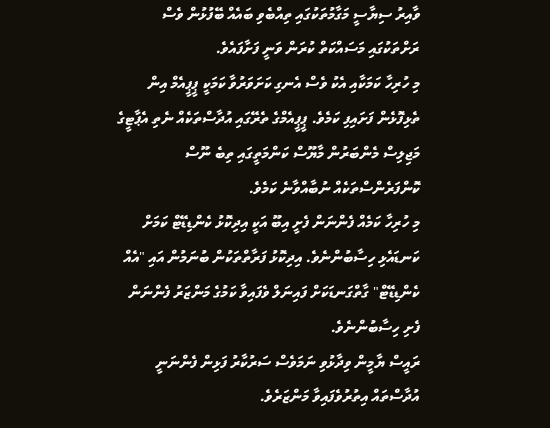ވާއިރު ސިޔާސީ މަގާމުތަކުގައި ތިއްބެވި ބައެއް ބޭފުޅުން ވެސް ރަށްތަކުގައި މަސައްކަތް ކުރަން ވަނީ ފަށާފައެވެ.
މި ހުރިހާ ކަމަކާއި އެކު ވެސް އެނގި ކަށަވަރުވާ ކަމަކީ ޕީޕީއެމް އިން ތެޅިފޮޅެން ފަށައިފި ކަމެވެ. ޕީޕީއެމްގެ ތެރޭގައި އުދާސްތަކެއް ނެތި އެޕާޓީގެ މަޖިލިސް މެންބަރުން މާޔޫސް ކަންމަތީގައި ތިބެ ނޫސް ކޮންފަރެންސްތަކެއް ނުބާއްވާނެ ކަމެވެ.
މި ހުރިހާ ކަމެއް ފެންނަން ފެށީ އިބޫ އަކީ އިދިކޮޅު ކެންޑިޑޭޓް ކަމަށް ކަނޑައެޅި ހިސާބުންނެވެ. އިދިކޮޅު ފަރާތްތަކުން ބުނަމުން އައި "އެއް ކެންޑިޑޭޓް" ގާތްގަނޑަކަށް ފައިނަލް ވެފައިވާ ކަމުގެ މަންޒަރު ފެންނަން ފެށި ހިސާބުންނެވެ.
ރައީސް ޔާމީން ވިދާޅުވި ނަމަވެސް ސަރުކާރު ފަޅިން ފެންނަނީ އުދާސްތައް އިތުރުވެފައިވާ މަންޒަރެވެ.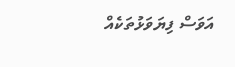އަވަސް ފިޔަވަޅުތަކެއް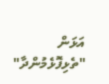އަޅަން "ތެޅިފޮޅެމުންދާ"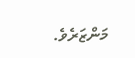މަންޒަރެވެ.